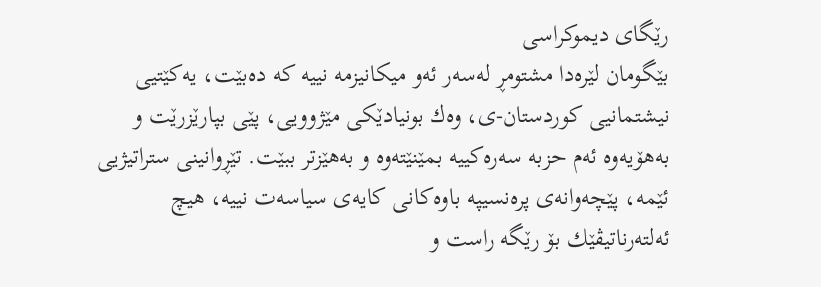رێگای دیموكراسی
بێگومان لێره‌دا مشتومڕ له‌سه‌ر ئه‌و میكانیزمه‌ نییه‌ كه‌ ده‌بێت، یه‌كێتیی نیشتمانیی كوردستان-ی، وه‌ك بونیادێكی مێژوویی، پێی بپارێزرێت و به‌هۆیه‌وه‌ ئه‌م حزبه‌ سه‌ره‌كییه‌ بمێنێته‌وه ‌و به‌هێزتر ببێت‌‌‌. تێڕوانینی ستراتیژیی ئێمه، پێچه‌وانه‌ی پره‌نسیپه‌ باوه‌كانی كایه‌ی سیاسه‌ت نییه‌‌،‌ هیچ ئه‌لته‌رناتیڤێك بۆ رێگه‌ راست و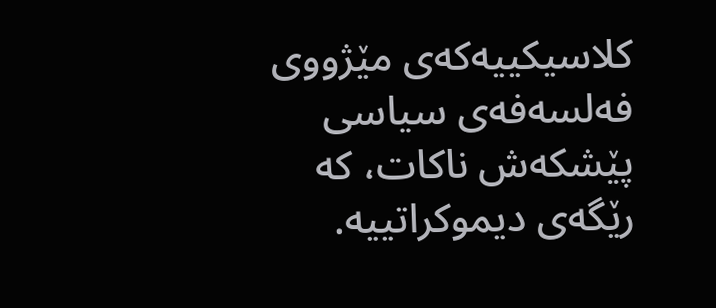كلاسیكییه‌كه‌ی مێژووی‌ فه‌لسه‌فه‌ی سیاسی پێشكه‌ش ناكات، كه‌ رێگه‌ی دیموكراتییه‌.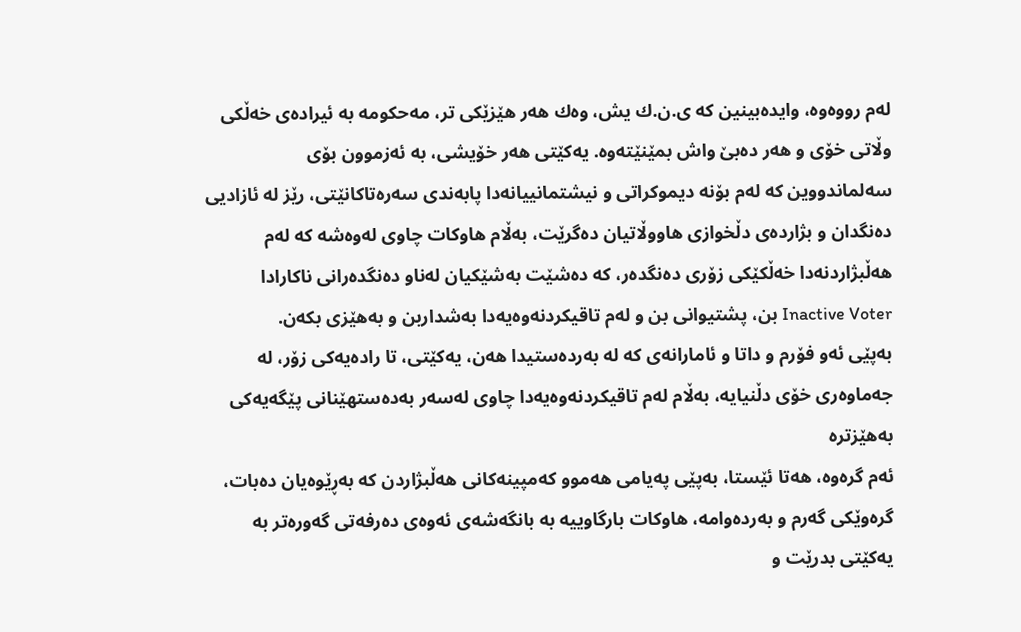له‌م رووه‌وه‌، وایده‌بینین كه‌ ی.ن.ك یش، وه‌ك هه‌ر هێزێكی تر، مه‌حكومه‌ به‌ ئیراده‌ی خه‌ڵكی وڵاتی‌ خۆی و هه‌ر ده‌بێ واش بمێنێته‌وه‌. یه‌كێتی هه‌ر خۆیشی، به‌ ئه‌زموون بۆی سه‌لماندووین كه له‌م بۆنه‌ دیمو‌كراتی و نیشتمانییانه‌دا پابه‌ندی سه‌ره‌تاكانێتی، رێز‌ له‌ ئازادیی ده‌نگدان و بژارده‌ی دڵخوازی هاووڵاتیان ده‌گرێت، به‌ڵام هاوكات چاوی له‌وه‌شه‌ كه‌ له‌م هه‌ڵبژاردنه‌دا خه‌ڵكێكی زۆری ده‌نگده‌ر، كه‌ ده‌شێت به‌شێكیان له‌ناو ده‌نگده‌رانی ناكارادا Inactive Voter بن، پشتیوانی بن و له‌م تاقیكردنه‌وه‌یه‌دا به‌شداربن و به‌هێزی بكه‌ن.
به‌پێی ئه‌و فۆرم و داتا و ئامارانه‌ی كه‌ له‌ به‌رده‌ستیدا هه‌ن، یه‌كێتی، تا راده‌یه‌كی زۆر، له‌ جه‌ماوه‌ری خۆی دڵنیایه‌، به‌ڵام له‌م تاقیكردنه‌وه‌یه‌دا چاوی له‌سه‌ر به‌ده‌ستهێنانی پێگه‌یه‌كی به‌هێزتره‌
ئه‌م گره‌وه، هه‌تا ئێستا، به‌پێی په‌یامی هه‌موو كه‌مپینه‌كانی هه‌ڵبژاردن كه‌ به‌ڕێوه‌یان ده‌بات، گره‌وێكی گه‌رم و به‌رده‌وامه‌، هاوكات بارگاوییه‌ به‌ بانگه‌شه‌ی ئه‌وه‌ی ده‌رفه‌تی گه‌وره‌تر به‌ یه‌كێتی بدرێت و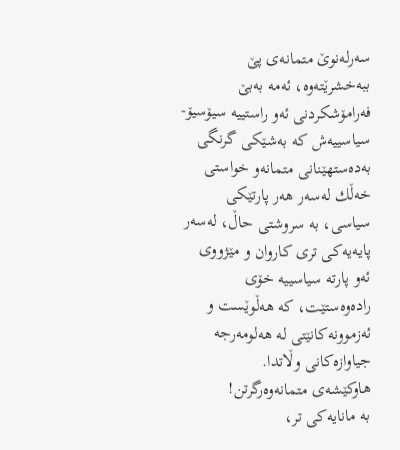سه‌رله‌نوێ متمانه‌ی پێ ببه‌خشرێتەوە، ئه‌مه‌ به‌بێ فه‌رامۆشكردنی ئه‌و راستییه‌ سیۆسیۆ-سیاسییه‌ش كه‌ به‌شێكی گرنگی به‌ده‌ستهێنانی متمانه‌و خواستی خه‌ڵك له‌سه‌ر هه‌ر پارتێكی سیاسی، به‌ سروشتی حاڵ، له‌سه‌ر پایه‌یه‌كی تری كاروان و مێژووی ئه‌و پارته سیاسییه‌ خۆی راده‌وه‌ستێت‌، كه هه‌ڵوێست و ئه‌زموونه‌كانێتی‌ له هه‌لومه‌رجه‌ جیاوازه‌كانی‌ وڵاتدا.
هاوكێشه‌ی متمانه‌وه‌رگرتن!
به‌ مانایه‌كی تر،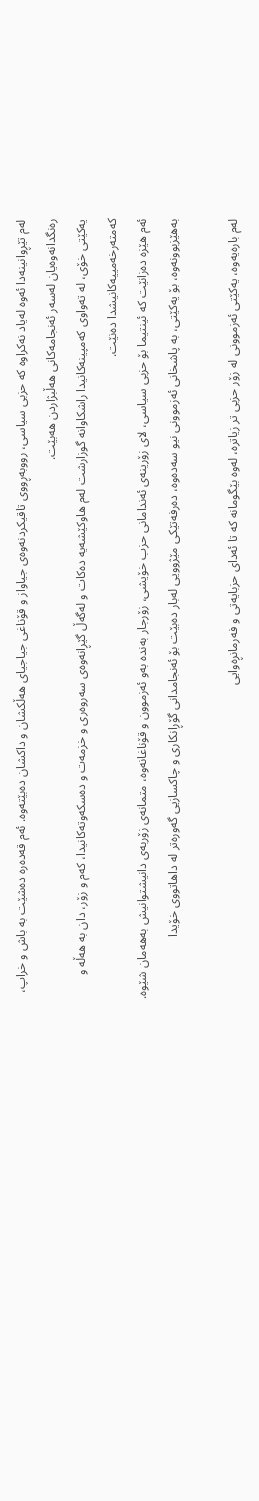له‌م تێڕوانینه‌دا ئه‌وه‌ له‌یاد نه‌كراوه‌‌ كه‌ حزبی سیاسی، رووبه‌ڕووی تاقیكردنه‌وه‌ی جیاواز و قۆناغی جیاجیای هه‌ڵكشان و داکشان ده‌بێته‌وه. ئه‌م قه‌ده‌ره‌ ده‌شێت به‌ باش و خراپ، ره‌نگدانه‌وه‌یان له‌سه‌ر ئه‌نجامه‌كانی هه‌ڵبژاردن هه‌بێت‌.
یه‌كێتی خۆی، له‌ ته‌واوی كه‌مپینه‌كانیدا راشكاوانه‌ گوزارشت له‌م‌ هاوكێشه‌یه‌ ده‌كات و له‌گه‌ڵ گێڕانه‌وه‌ی سه‌روه‌ری و خزمه‌ت و ده‌سكه‌وته‌كانیدا، كه‌م و زۆر، دان به‌ هه‌ڵه ‌و كه‌مته‌رخه‌مییه‌كانیشدا ده‌نێت.
ئه‌م هێزه‌ ده‌زانێت كه‌ ئینتیما بۆ حزبی سیاسی، لای زۆرینه‌ی ئه‌ندامانی حزب خۆیشی‌، زۆرجار به‌نده‌ به‌و ئه‌زموون و قۆناغانه‌وه‌، متمانه‌ی زۆربه‌ی دانیشتوانیش به‌هه‌مان شێوه‌.
به‌هێزبوونه‌وه‌‌، بۆ یه‌كێتی، به‌ پاشخانی ئەزموونی نیو سه‌ده‌وه‌، ده‌رفه‌تێكی مێژوویی له‌بار ده‌بێت بۆ ئه‌نجامدانی گۆڕانكاری و چاكسازیی گه‌وره‌تر له‌ داهاتووی خۆیدا

له‌م باره‌یه‌وه‌، یه‌كێتی ئه‌زموونی له‌ زۆر حزبی تر زیاتره‌، له‌وه‌ بێگومانه‌‌ كه‌ تا ئه‌دای حزبایه‌تی و فه‌رمانڕه‌وایی‌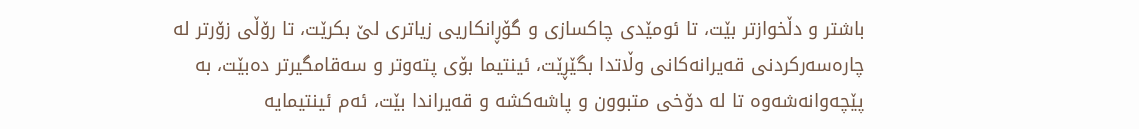باشتر و دڵخوازتر بێت، تا ئومێدی چاكسازی و گۆڕانكاریی زیاتری لێ بكرێت، تا رۆڵی زۆرتر له‌ چاره‌سه‌ركردنی قه‌یرانه‌كانی وڵاتدا بگێڕێت، ئینتیما بۆی پته‌وتر و سه‌قامگیرتر ده‌بێت، به‌ پێچه‌وانه‌شه‌وه‌ تا له‌ دۆخی متبوون و پاشه‌كشه ‌و قه‌یراندا بێت، ئه‌م ئینتیمایه‌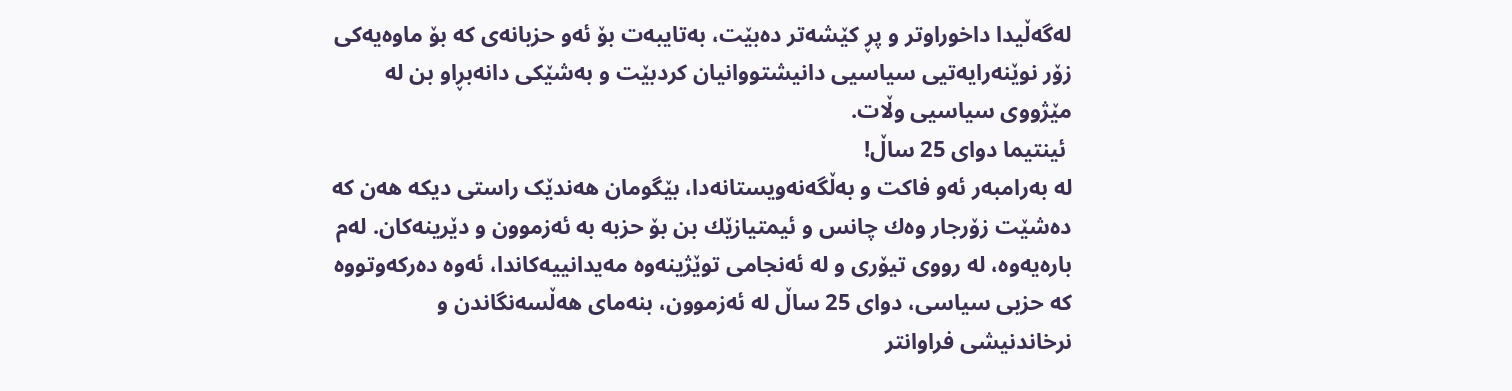له‌گه‌ڵیدا داخوراوتر و پڕ كێشه‌تر ده‌بێت، به‌تایبه‌ت بۆ ئه‌و حزبانه‌ی كه‌ بۆ ماوه‌یه‌كی زۆر نوێنه‌رایه‌تیی سیاسیی دانیشتووانیان كردبێت و به‌شێكی دانه‌بڕاو بن له‌ مێژووی سیاسیی وڵات.
 ئینتیما دوای 25 ساڵ!
له‌ به‌رامبه‌ر ئه‌و فاكت و به‌ڵگه‌نه‌ویستانه‌دا، بێگومان هەندێک راستی دیكه‌ هه‌ن كه‌ ده‌شێت زۆرجار‌ وه‌ك چانس و ئیمتیازێك بن بۆ‌ حزبه‌ به‌ ئه‌زموون و دێرینه‌كان. له‌م باره‌یه‌وه‌، له‌ رووی تیۆری و له‌ ئه‌نجامی توێژینه‌وه‌ مه‌یدانییه‌كاندا، ئه‌وه‌ ده‌ركه‌وتووه‌ كه‌ حزبی سیاسی، دوای 25 ساڵ له‌ ئه‌زموون، بنه‌مای هه‌ڵسه‌نگاندن و نرخاندنیشی‌ فراوانتر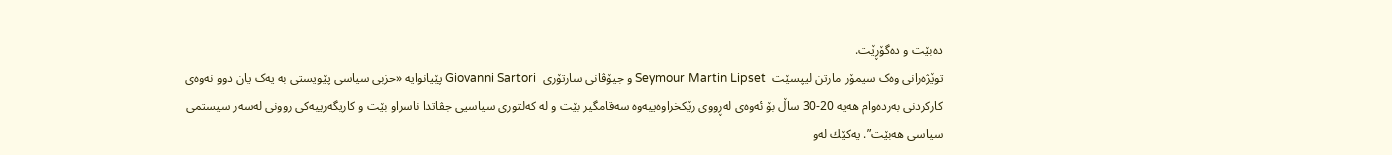ده‌بێت و ده‌گۆڕێت.
توێژەرانی وەک سیمۆر مارتن لیپسێت  Seymour Martin Lipset و جیۆڤانی سارتۆری  Giovanni Sartori پێیانوایە «حزبی سیاسی پێویستی بە یەک یان دوو نەوەی کارکردنی بەردەوام هەیە 20-30 ساڵ بۆ ئەوەی لەڕووی رێکخراوەییەوە سەقامگیر بێت و لە کەلتوری سیاسیی جڤاتدا ناسراو بێت و کاریگەرییەکی روونی لەسەر سیستمی سیاسی هه‌بێت”. یه‌كێك له‌و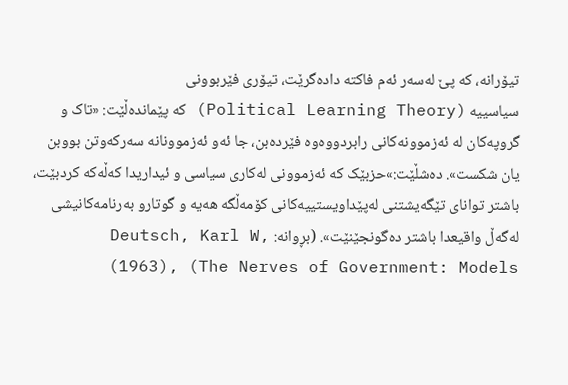تیۆرانه‌، كه‌ پێ له‌سه‌ر ئه‌م فاكته‌ داده‌گرێت، تیۆری فێربوونی سیاسییه ‌(Political Learning Theory) كه‌ پێمانده‌ڵێت: «تاک و گروپه‌كان لە ئەزموونەکانی رابردووه‌وه‌ فێردەبن، جا ئه‌و ئه‌زموونانه‌ سەرکەوتن بووبن یان شکست». ده‌شڵێت:»حزبێک کە ئەزموونی لەکاری سیاسی و ئیداریدا کەڵەکە کردبێت، باشتر توانای تێگەیشتنی لەپێداویستییەکانی کۆمەڵگە هەیە و گوتارو بەرنامەکانیشی لەگەڵ واقیعدا باشتر ده‌گونجێنێت». (بڕوانه‌: Deutsch, Karl W, (1963), (The Nerves of Government: Models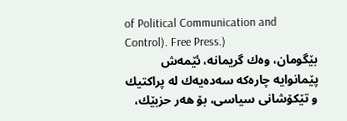of Political Communication and Control). Free Press.)
بێگومان، وه‌ك گریمانه‌، ئێمه‌ش پێمانوایه‌ چاره‌كه‌ سه‌ده‌یه‌ك له‌ پراكتیك و تێكۆشانی سیاسی، بۆ هه‌ر حزبێك،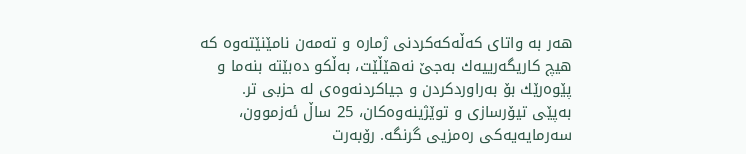هه‌ر به‌ واتای كه‌ڵه‌كه‌كردنی ژماره ‌و ته‌مه‌ن نامێنێته‌وه‌‌‌ كه‌ هیچ كاریگه‌رییه‌ك به‌جێ نه‌هێڵێت، به‌ڵكو ده‌بێته‌ بنه‌ما و پێوه‌رێك‌ بۆ به‌راوردكردن و جیاكردنه‌وه‌ی له‌ حزبی تر.
به‌پێی تیۆرسازی و توێژینه‌وه‌كان، 25 ساڵ‌‌ ئه‌زموون، سه‌رمایه‌یه‌كی ره‌مزیی گرنگه‌. رۆبه‌رت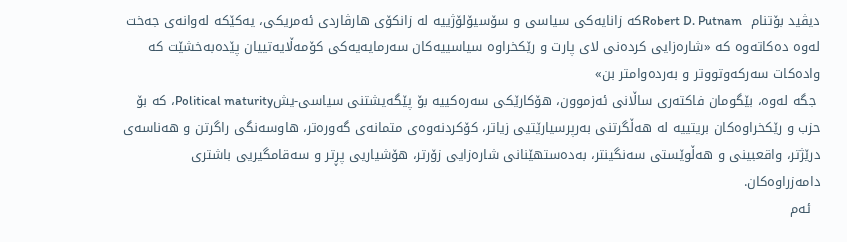دیڤید بۆتنام  Robert D. Putnamكه‌ زانایه‌كی سیاسی و سۆسیۆلۆژییه‌ له‌ زانكۆی هارڤاردی ئه‌مریكی، یه‌كێكه‌ له‌وانه‌‌ی جه‌خت له‌وه‌ ده‌كاته‌وه‌ كه‌ «شاره‌زایی كرده‌نی لای پارت و رێكخراوه‌ سیاسییه‌كان سه‌رمایه‌یه‌كی كۆمه‌ڵایه‌تییان پێده‌به‌خشێت كه‌ واده‌كات سه‌ركه‌وتووتر و به‌رده‌وامتر بن»
 جگه‌ له‌وه‌، بێگومان فاكته‌ری ساڵانی ئه‌زموون، هۆكارێكی سه‌ره‌كییه‌ بۆ پێگه‌یشتنی سیاسی-یشPolitical maturity، كه‌ بۆ حزب و رێكخراوه‌كان بریتییه‌ له‌‌ هه‌ڵگرتنی به‌رپرسیارێتیی زیاتر، كۆكردنه‌وه‌ی متمانه‌ی گه‌وره‌تر، هاوسه‌نگی راگرتن و هه‌ناسه‌ی درێژتر، واقعبینی و هه‌ڵوێستی سه‌نگینتر، به‌ده‌ستهێنانی شاره‌زایی زۆرتر، هۆشیاریی پڕتر و سه‌قامگیریی باشتری دامه‌زراوه‌‌كان‌.
  ئه‌م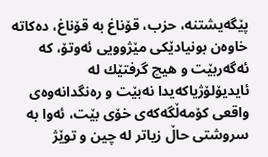پێگه‌یشتنه‌‌‌، حزب‌، قۆناغ به‌ قۆناغ، ده‌كاته‌ خاوه‌ن بونیادێكی مێژوویی ئه‌وتۆ، كه‌ ئه‌گه‌ربێت و هیچ گرفتێك له‌ ئایدیۆلۆژیاكه‌یدا نه‌بێت و ره‌نگدانه‌وه‌ی واقعی كۆمه‌ڵگەكه‌ی خۆی بێت، ئه‌وا به‌ سروشتی حاڵ زیاتر له‌ چین و توێژ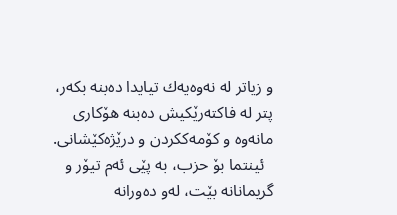و زیاتر له‌ نه‌وه‌یه‌ك تیایدا ده‌بنه‌‌ بكه‌ر، پتر له‌ فاكته‌رێكیش ده‌بنه‌ هۆكاری مانه‌وه ‌و كۆمه‌ككردن و درێژه‌كێشانی.
  ئینتما بۆ حزب، به‌ پێی ئه‌م تیۆر و گریمانانه‌ بێت‌، له‌و ده‌ورانه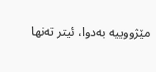مێژووییه‌‌ به‌دوا، ئیتر ته‌نها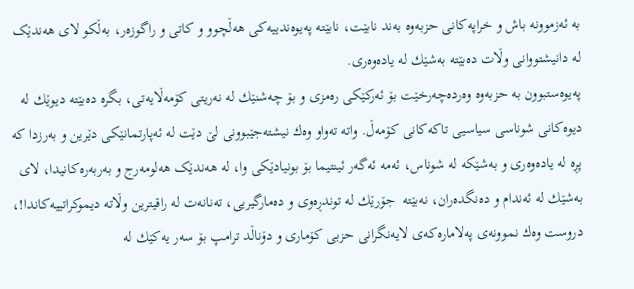به‌ ئه‌زموونه‌ باش و خراپه‌كانی حزبه‌وه به‌ند نابێت‌، نابێته‌ په‌یوه‌ندییه‌كی هه‌ڵچوو و كاتی و راگوزه‌ر‌، به‌ڵكو لای هەندێک له‌ دانیشتووانی وڵات ده‌بێته‌ به‌شێك له‌ یاده‌وه‌ری.
په‌یوه‌ستبوون به‌ حزبه‌وه‌ وه‌رده‌چه‌رخێت بۆ‌ ئه‌ركێكی ره‌مزی و بۆ چه‌شنێك له‌ نه‌ریتی كۆمه‌ڵایه‌تی‌، بگره‌ ده‌بێته‌ دیوێك له‌ دیوه‌كانی شوناسی سیاسیی تاكه‌كانی كۆمه‌ڵ. واته‌ ته‌واو وه‌ك نیشته‌جێبوونی لێ دێت له‌ ئه‌پارتمانێكی دێرین و به‌رزدا كه‌ پڕه‌ له‌ یاده‌وه‌ری و به‌شێكه‌ له‌ شوناس، ئه‌مه‌ ئه‌گه‌ر ئینتیما بۆ بونیادێكی وا، له‌ هەندێک هه‌لومه‌رج و به‌ربه‌ره‌كانیدا، لای به‌شێك له‌ ئه‌ندام و ده‌نگده‌ران، نه‌بێته‌  جۆرێك‌ له توندڕه‌وی و‌ ده‌مارگیریی، ته‌نانه‌ت له‌ راقیترین وڵاته‌ دیموكراتییه‌كاندا!، دروست وه‌ك نموونه‌ی په‌لاماره‌كه‌ی لایه‌نگرانی حزبی كۆماری و دۆناڵد ترامپ بۆ سه‌ر یه‌كێك له‌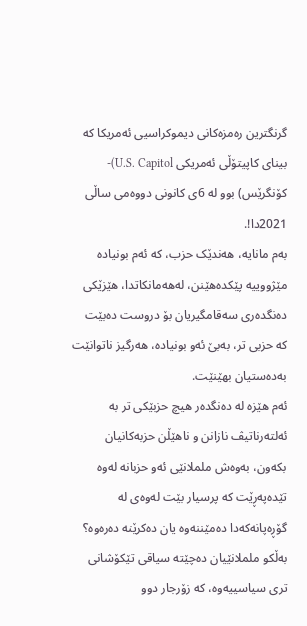گرنگترین ره‌مزه‌كانی دیموكراسیی ئه‌مریكا كه‌ بینای كاپیتۆڵی ئه‌مریكی U.S. Capitol)- كۆنگرێس) بوو له‌ 6ی كانونی دووه‌می ساڵی 2021دا!.
به‌م مانایه‌، هەندێک حزب، كه‌ ئه‌م بونیاده‌ مێژووییه‌ پێكده‌هێنن‌‌، له‌هەمانكاتدا، هێزێكی ده‌نگده‌ری سه‌قامگیریان بۆ دروست ده‌بێت كه‌ حزبی تر، به‌بێ ئه‌و بونیاده‌، هه‌رگیز ناتوانێت به‌ده‌ستیان بهێنێت.
ئه‌م هێزه‌ له‌ ده‌نگده‌ر هیچ حزبێكی تر به‌ ئه‌لته‌رناتیڤ نازانن و ناهێڵن حزبه‌كانیان بكه‌ون، به‌وه‌ش ململانێی ئه‌و حزبانه‌ له‌وه‌ تێده‌په‌ڕێت كه‌ پرسیار بێت له‌وه‌ی له‌ گۆڕه‌پانه‌كه‌دا ده‌مێننه‌وه یان ده‌كرێنه‌ ده‌ره‌وه‌؟ به‌ڵكو ململانێیان ده‌چێته‌ سیاقی تێكۆشانی تری سیاسییه‌وه‌، كه زۆرجار‌ دوو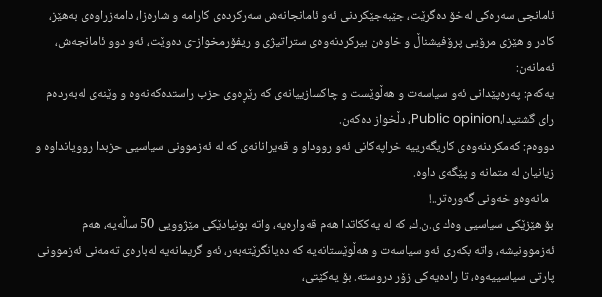ئامانجی سه‌ره‌كی له‌خۆ ده‌گرێت، جێبه‌جێكردنی ئه‌و ئامانجانه‌ش سه‌ركرده‌ی كارامه ‌و شاره‌زا، دامه‌زراوه‌ی به‌هێز، كادر و هێزی مرۆیی پرۆفیشناڵ و خاوه‌ن بیركردنه‌وه‌ی ستراتیژی و ریفۆرمخواز-ی ده‌وێت، ئه‌و دوو ئامانجەش‌، ئه‌مانه‌ن:
یه‌كه‌م: په‌ره‌پێدانی ئه‌و سیاسه‌ت و هه‌ڵوێست و چاكسازییانه‌ی كه‌ رێڕه‌وی حزب راستده‌كه‌نه‌وه‌ و وێنه‌ی له‌به‌رده‌م رای گشتیدا،Public opinion، دڵخواز‌ ده‌كه‌ن.
دووه‌م: كه‌مكردنه‌وه‌ی كاریگه‌رییه خراپه‌كانی ئه‌و رووداو و قه‌یرانانه‌ی كه‌ له‌ ئه‌زموونی سیاسیی حزبدا روویانداوه‌ و زیانیان له متمانه‌ و پێگه‌ی داوه‌.
  مانه‌وه‌و خه‌ونی گه‌وره‌تر..!
بۆ هێزێكی سیاسیی وه‌ك ی.ن.ك، كه‌ له‌ یه‌ككاتدا هه‌م قه‌واره‌یه‌، واته‌ بونیادێكی مێژوویی 50 ساڵه‌یه‌‌، هه‌م ئه‌زموونیشه‌، واته‌ بكه‌ری ئه‌و سیاسه‌ت و هه‌ڵوێستانه‌یه‌ كه‌ ده‌یانگرێته‌به‌ر، ئه‌و گریمانه‌یه‌ له‌باره‌ی ته‌مه‌نی ئه‌زموونی پارتی سیاسییه‌وه‌‌، تا راده‌یه‌كی زۆر دروسته‌. بۆ یه‌كێتی،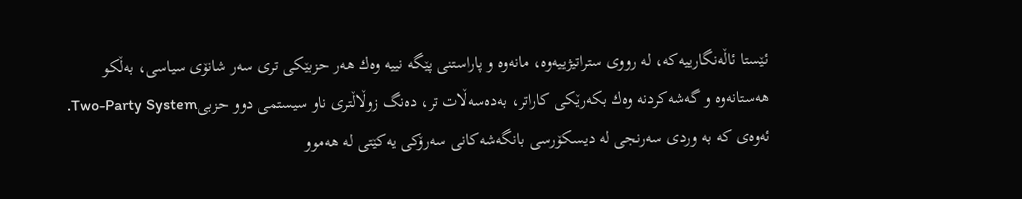ئێستا ئاڵه‌نگارییه‌كه، له‌ رووی ستراتیژییه‌وه،‌ مانه‌وه‌ و پاراستنی پێگه‌ نییه‌ وه‌ك هه‌ر حزبێكی تری سه‌ر شانۆی سیاسی، به‌ڵكو هه‌ستانه‌وه‌ و گه‌شه‌كردنه‌‌‌ وه‌ك بكه‌رێكی كاراتر، به‌ده‌سه‌ڵات تر، ده‌نگ زوڵاڵتری ناو سیستمی دوو حزبیTwo-Party System.
ئه‌وه‌ی كه‌ به‌ وردی سه‌رنجی له‌ دیسكۆرسی‌ بانگه‌شه‌كانی سه‌رۆكی یه‌كێتی له‌ هه‌موو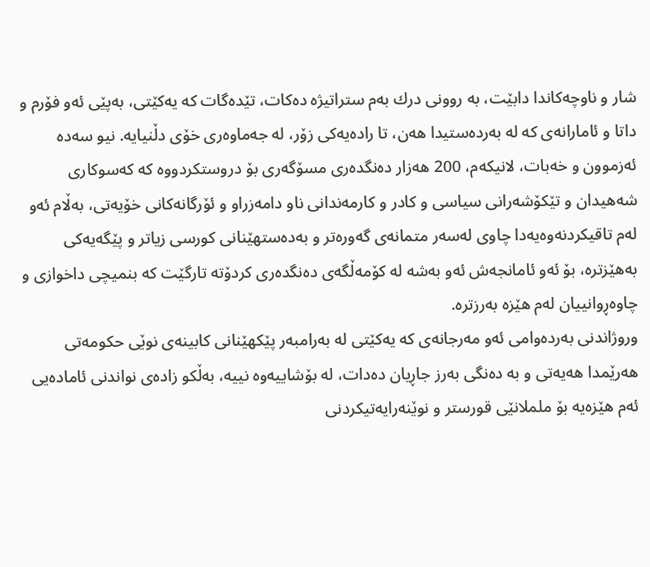شار و ناوچه‌كاندا دابێت، به‌ روونی درك به‌م ستراتیژه‌ ده‌كات، تێده‌گات كه‌ یه‌كێتی، به‌پێی ئه‌و فۆرم و داتا و ئامارانه‌ی كه‌ له‌ به‌رده‌ستیدا هه‌ن، تا راده‌یه‌كی زۆر، له‌ جه‌ماوه‌ری خۆی دڵنیایه‌. نیو سه‌ده‌ ئەزموون و خه‌بات‌، لانیكه‌م، 200 هه‌زار ده‌نگده‌ری مسۆگه‌ری بۆ دروستكردووه‌ كه‌ كه‌سوكاری شه‌هیدان و تێكۆشه‌رانی سیاسی و كادر و كارمه‌ندانی ناو دامه‌زراو و ئۆرگانه‌كانی خۆیه‌تی، به‌ڵام ئه‌و له‌م تاقیكردنه‌وه‌یه‌دا چاوی له‌سه‌ر متمانه‌ی گه‌وره‌تر و به‌ده‌ستهێنانی كورسی زیاتر و پێگه‌یه‌كی به‌هێزتره‌، بۆ ئه‌و ئامانجه‌ش ئه‌و به‌شه‌ له‌ كۆمه‌ڵگه‌ی ده‌نگده‌ری كردۆته‌ تارگێت كه‌ بنمیچی داخوازی و چاوه‌ڕوانییان له‌م هێزه‌ به‌رزتره‌‌.
وروژاندنی به‌رده‌وامی ئه‌و مه‌رجانه‌ی كه‌ یه‌كێتی‌ له‌ به‌رامبه‌ر پێكهێنانی كابینه‌ی نوێی حكومه‌تی هه‌رێمدا هه‌یه‌تی و به‌ ده‌نگی به‌رز جاڕیان ده‌دات، له‌ بۆشاییه‌وه‌ نییه‌، به‌ڵكو زاده‌ی نواندنی ئاماده‌یی ئه‌م هێزه‌یه‌ بۆ ململانێی قورستر و نوێنه‌رایه‌تیكردنی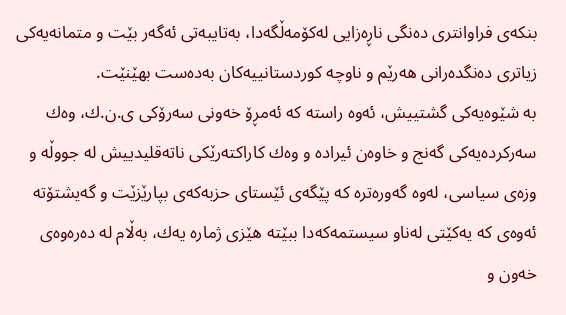بنكه‌ی فراوانتری ده‌نگی ناڕه‌زایی له‌كۆمه‌ڵگه‌دا، به‌تایبه‌تی ئه‌گه‌ر بێت و متمانه‌یه‌كی زیاتری ده‌نگده‌رانی هه‌رێم و ناوچه‌ كوردستانییه‌كان به‌ده‌ست بهێنێت.
به‌ شێوه‌یه‌كی گشتییش، ئه‌وه‌ راسته‌ كه‌ ئه‌مڕۆ خه‌ونی سه‌رۆكی ی.ن.ك، وه‌ك سه‌ركرده‌یه‌كی گه‌نج و خاوه‌ن ئیراده‌ و وه‌ك كاراكته‌رێكی ناته‌قلیدییش له‌ جووڵه ‌و وزه‌ی سیاسی، له‌وه‌ گه‌وره‌تره كه‌ پێگه‌ی ئێستای حزبه‌كه‌ی بپارێزێت و گه‌یشتۆته ئه‌وه‌ی كه‌ یه‌كێتی له‌ناو سیستمه‌كه‌دا ببێته‌‌‌ هێزی ژماره‌ یه‌ك، به‌ڵام له‌ ده‌ره‌وه‌ی خه‌ون و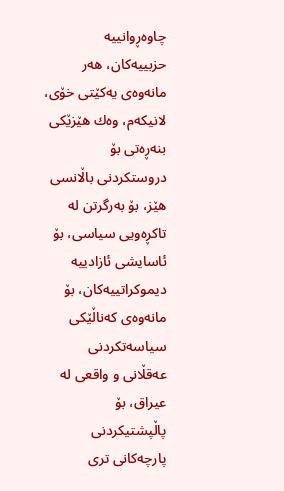چاوه‌ڕوانییه‌ حزبییه‌كان، هه‌ر مانه‌وه‌ی یه‌كێتی خۆی، لانیكه‌م، وه‌ك هێزێكی بنه‌ڕه‌تی بۆ دروستكردنی باڵانسی هێز، بۆ به‌رگرتن له‌ تاكڕه‌ویی سیاسی، بۆ ئاسایشی ئازادییه‌ دیموكراتییه‌كان، بۆ مانه‌وه‌ی كه‌ناڵێكی سیاسه‌تكردنی عه‌قڵانی و واقعی له‌ عیراق، بۆ پاڵپشتیكردنی پارچه‌كانی تری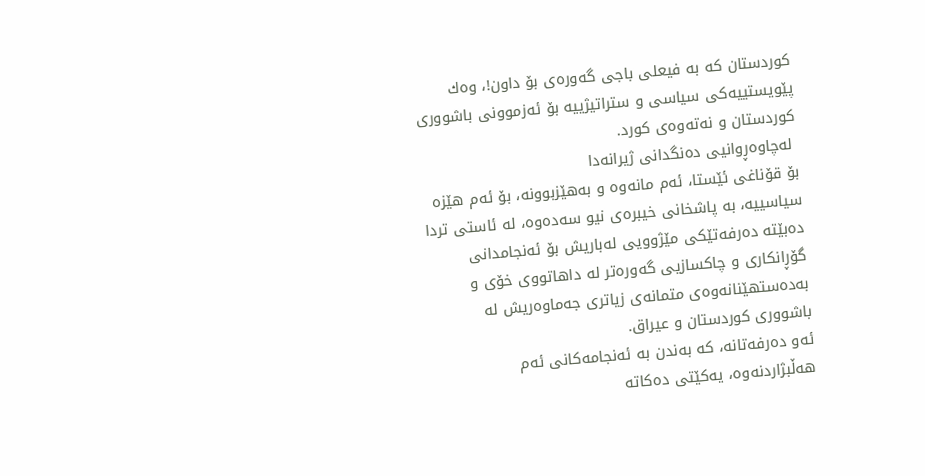كوردستان كه‌ به‌ فیعلی باجی گه‌وره‌ی بۆ داون‌!، وه‌ك پێویستییه‌كی سیاسی و ستراتیژییه بۆ ئه‌زموونی باشووری كوردستان و نه‌ته‌وه‌ی كورد‌.
 له‌چاوه‌ڕوانیی ده‌نگدانی ژیرانه‌دا
بۆ قۆناغی ئێستا، ئه‌م مانه‌وه‌ و به‌هێزبوونه‌، بۆ ئه‌م هێزه‌ سیاسییه‌، به‌ پاشخانی خیبره‌ی نیو سه‌ده‌وه‌، له‌ ئاستی تردا ده‌بێته‌ ده‌رفه‌تێكی مێژوویی له‌باریش بۆ ئه‌نجامدانی گۆڕانكاری و چاكسازیی گه‌وره‌تر له‌ داهاتووی خۆی و به‌ده‌ستهێنانه‌وه‌ی متمانه‌ی زیاتری جه‌ماوه‌ریش له‌ باشووری كوردستان و عیراق.
ئه‌و ده‌رفه‌تانه‌‌‌، كه‌ به‌ندن‌ به‌ ئه‌نجامه‌كانی ئه‌م هه‌ڵبژاردنه‌وه‌، یه‌كێتی ده‌كاته‌‌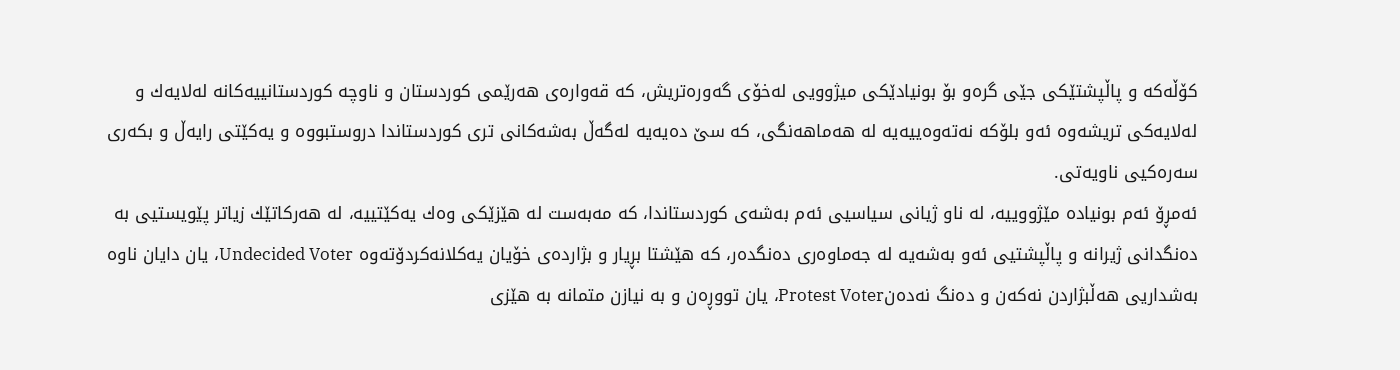كۆڵه‌که ‌و پاڵپشتێكی جێی گره‌و بۆ بونیادێكی میژوویی له‌خۆی گه‌وره‌تریش، كه قه‌واره‌ی هه‌رێمی كوردستان و ناوچه‌ كوردستانییه‌كانه له‌لایه‌ك و‌‌ له‌لایه‌كی تریشەوە‌ ئه‌و بلۆكه‌ نه‌ته‌وه‌ییه‌یه‌‌ له‌ هه‌ماهه‌نگی، كه سێ ده‌یه‌یه‌ له‌گه‌ڵ به‌شه‌كانی تری كوردستاندا دروستبووه‌ و یه‌كێتی رایه‌ڵ و بكه‌ری سه‌ره‌كیی ناویه‌تی‌.
ئه‌مڕۆ ئه‌م بونیاده‌ مێژووییه‌، له‌ ناو ژیانی سیاسیی ئه‌م به‌شه‌ی كوردستاندا، كه‌ مه‌به‌ست له‌ هێزێكی وه‌ك یه‌كێتییه‌، له‌ هه‌ركاتێك زیاتر پێویستیی به‌ ده‌نگدانی ژیرانه‌ و پاڵپشتیی ئه‌و به‌شه‌یه‌‌ له‌ جه‌ماوه‌ری ده‌نگده‌ر،‌ كه‌ هێشتا بڕیار و بژارده‌ی خۆیان یه‌كلانه‌كردۆته‌وه Undecided Voter، یان دایان ناوه‌ به‌شداریی هه‌ڵبژاردن نه‌كه‌ن و ده‌نگ نه‌ده‌نProtest Voter، یان تووڕه‌ن و به‌ نیازن متمانه‌ به‌ هێزی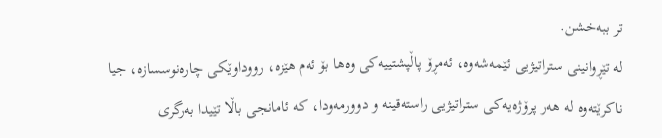تر ببه‌خشن.
له‌ تێڕوانینی ستراتیژیی ئێمه‌شه‌وه‌، ئه‌مڕۆ پاڵپشتییه‌كی وەها بۆ ئه‌م هێزه‌، رووداوێكی چاره‌نوسسازه‌، جیا ناكرێته‌وه‌ له‌ هه‌ر پرۆژه‌یه‌كی ستراتیژیی راسته‌قینه ‌و دوورمه‌ودا، كه‌ ئامانجی باڵا تێیدا به‌رگری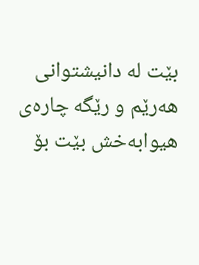بێت له‌ دانیشتوانی هه‌رێم و رێگه‌ چاره‌ی هیوابه‌خش بێت بۆ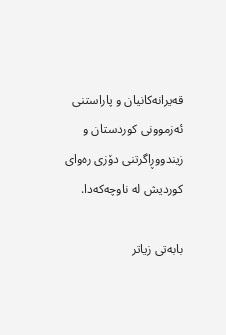قه‌یرانه‌كانیان و پاراستنی ئه‌زموونی كوردستان و زیندووڕاگرتنی دۆزی ره‌وای كوردیش له‌ ناوچه‌كه‌دا.

بابەتی زیاتر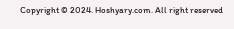Copyright © 2024. Hoshyary.com. All right reserved